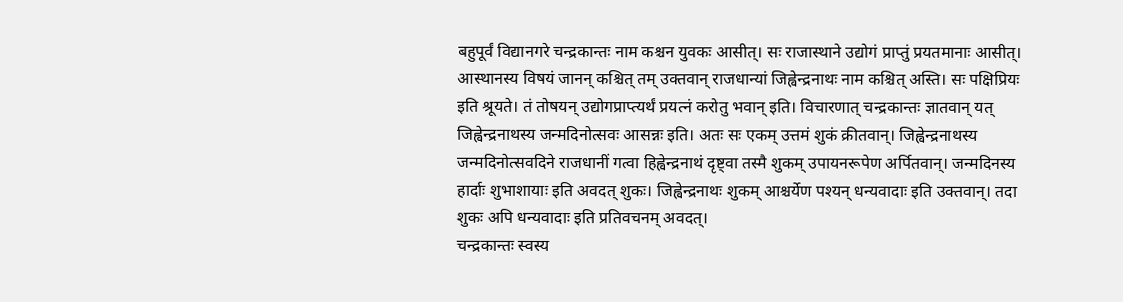बहुपूर्वं विद्यानगरे चन्द्रकान्तः नाम कश्चन युवकः आसीत्। सः राजास्थाने उद्योगं प्राप्तुं प्रयतमानाः आसीत्। आस्थानस्य विषयं जानन् कश्चित् तम् उक्तवान् राजधान्यां जिह्वेन्द्रनाथः नाम कश्चित् अस्ति। सः पक्षिप्रियः इति श्रूयते। तं तोषयन् उद्योगप्राप्त्यर्थं प्रयत्नं करोतु भवान् इति। विचारणात् चन्द्रकान्तः ज्ञातवान् यत् जिह्वेन्द्रनाथस्य जन्मदिनोत्सवः आसन्नः इति। अतः सः एकम् उत्तमं शुकं क्रीतवान्। जिह्वेन्द्रनाथस्य जन्मदिनोत्सवदिने राजधानीं गत्वा हिह्वेन्द्रनाथं दृष्ट्वा तस्मै शुकम् उपायनरूपेण अर्पितवान्। जन्मदिनस्य हार्दाः शुभाशायाः इति अवदत् शुकः। जिह्वेन्द्रनाथः शुकम् आश्चर्येण पश्यन् धन्यवादाः इति उक्तवान्। तदा शुकः अपि धन्यवादाः इति प्रतिवचनम् अवदत्।
चन्द्रकान्तः स्वस्य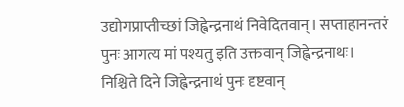उद्योगप्राप्तीच्छां जिह्वेन्द्रनाथं निवेदितवान्। सप्ताहानन्तरं पुनः आगत्य मां पश्यतु इति उक्तवान् जिह्वेन्द्रनाथः। निश्चिते दिने जिह्वेन्द्रनाथं पुनः दृष्टवान्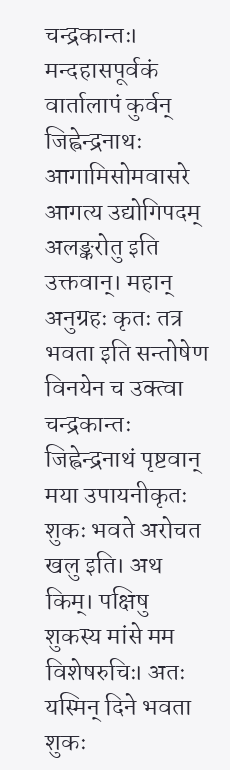चन्द्रकान्तः। मन्दहासपूर्वकं वार्तालापं कुर्वन् जिह्वेन्द्रनाथः आगामिसोमवासरे आगत्य उद्योगिपदम् अलङ्करोतु इति उक्तवान्। महान् अनुग्रहः कृतः तत्र भवता इति सन्तोषेण विनयेन च उक्त्वा चन्द्रकान्तः जिह्वेन्द्रनाथं पृष्टवान् मया उपायनीकृतः शुकः भवते अरोचत खलु इति। अथ किम्। पक्षिषु शुकस्य मांसे मम विशेषरुचिः। अतः यस्मिन् दिने भवता शुकः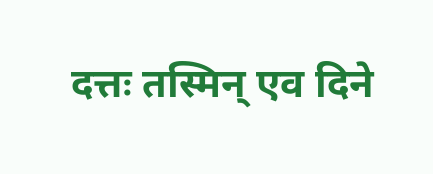दत्तः तस्मिन् एव दिने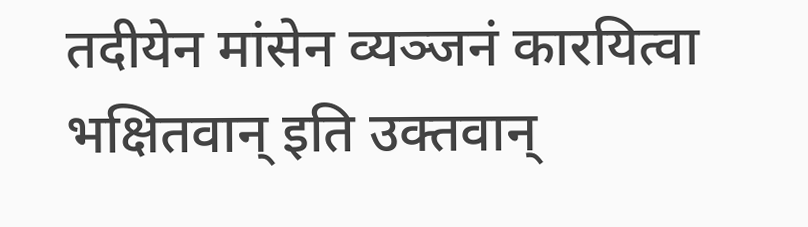तदीयेन मांसेन व्यञ्जनं कारयित्वा भक्षितवान् इति उक्तवान्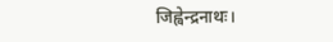जिह्वेन्द्रनाथः।